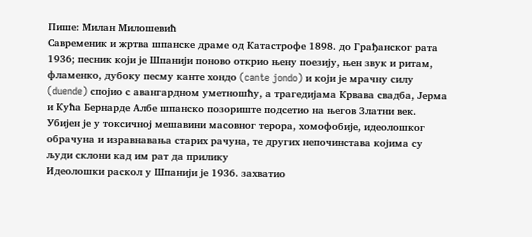Пише: Милан Милошевић
Савременик и жртва шпанске драме од Катастрофе 1898. до Грађанског рата 1936; песник који је Шпанији поново открио њену поезију, њен звук и ритам, фламенко, дубоку песму канте хондо (cante jondo) и који је мрачну силу (duende) спојио с авангардном уметношћу, а трагедијама Крвава свадба, Јерма и Кућа Бернарде Албе шпанско позориште подсетио на његов Златни век. Убијен је у токсичној мешавини масовног терора, хомофобије, идеолошког обрачуна и изравнавања старих рачуна, те других непочинстава којима су људи склони кад им рат да прилику
Идеолошки раскол у Шпанији је 1936. захватио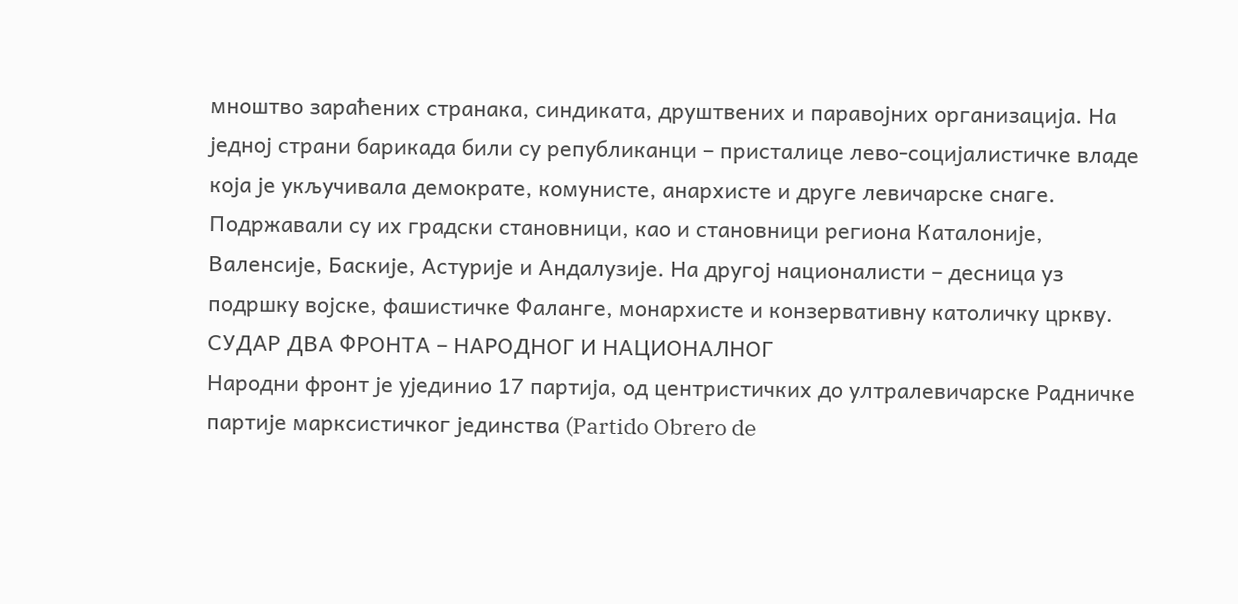мноштво зараћених странака, синдиката, друштвених и паравојних организација. На једној страни барикада били су републиканци – присталице лево-социјалистичке владе која је укључивала демократе, комунисте, анархисте и друге левичарске снаге. Подржавали су их градски становници, као и становници региона Каталоније, Валенсије, Баскије, Астурије и Андалузије. На другој националисти – десница уз подршку војске, фашистичке Фаланге, монархисте и конзервативну католичку цркву.
СУДАР ДВА ФРОНТА – НАРОДНОГ И НАЦИОНАЛНОГ
Народни фронт је ујединио 17 партија, од центристичких до ултралевичарске Радничке партије марксистичког јединства (Partido Obrero de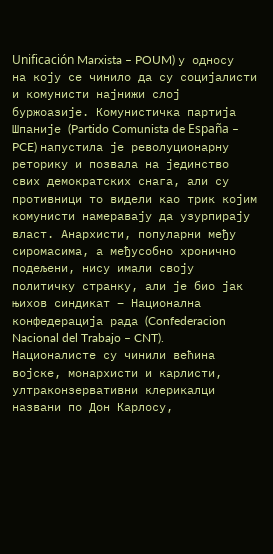Unificación Marxista – POUM) у односу на коју се чинило да су социјалисти и комунисти најнижи слој буржоазије. Комунистичка партија Шпаније (Partido Comunista de España – PCE) напустила је револуционарну реторику и позвала на јединство свих демократских снага, али су противници то видели као трик којим комунисти намеравају да узурпирају власт. Анархисти, популарни међу сиромасима, а међусобно хронично подељени, нису имали своју политичку странку, али је био јак њихов синдикат – Национална конфедерација рада (Confederacion Nacional del Trabajo – CNT).
Националисте су чинили већина војске, монархисти и карлисти, ултраконзервативни клерикалци названи по Дон Карлосу,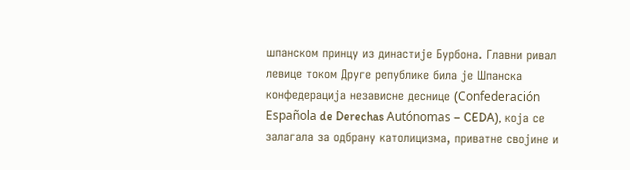шпанском принцу из династије Бурбона. Главни ривал левице током Друге републике била је Шпанска конфедерација независне деснице (Confederación Española de Derechas Autónomas – CEDA), која се залагала за одбрану католицизма, приватне својине и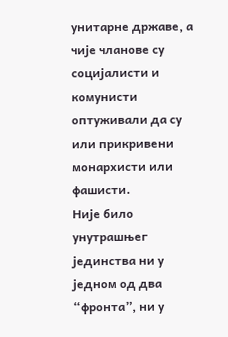унитарне државе, а чије чланове су социјалисти и комунисти оптуживали да су или прикривени монархисти или фашисти.
Није било унутрашњег јединства ни у једном од два “фронта”, ни у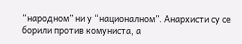“народном” ни у “националном”. Анархисти су се борили против комуниста, а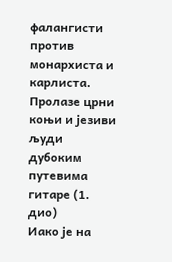фалангисти против монархиста и карлиста.
Пролазе црни коњи и језиви људи дубоким путевима гитаре (1. дио)
Иако је на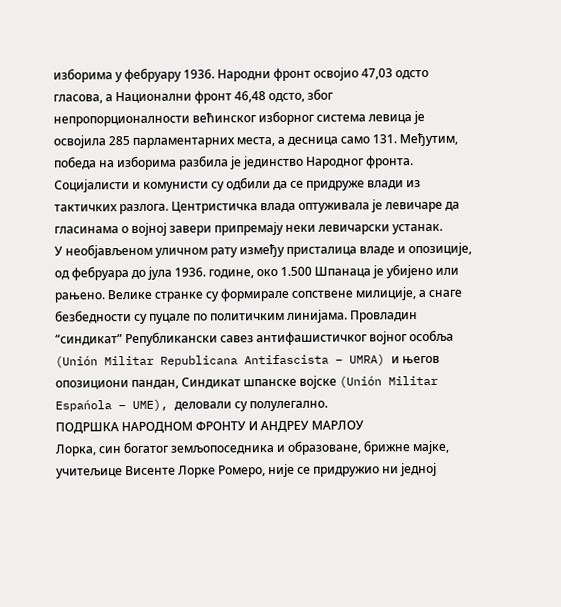изборима у фебруару 1936. Народни фронт освојио 47,03 одсто гласова, а Национални фронт 46,48 одсто, због непропорционалности већинског изборног система левица је освојила 285 парламентарних места, а десница само 131. Међутим, победа на изборима разбила је јединство Народног фронта. Социјалисти и комунисти су одбили да се придруже влади из тактичких разлога. Центристичка влада оптуживала је левичаре да гласинама о војној завери припремају неки левичарски устанак.
У необјављеном уличном рату између присталица владе и опозиције, од фебруара до јула 1936. године, око 1.500 Шпанаца је убијено или рањено. Велике странке су формирале сопствене милиције, а снаге безбедности су пуцале по политичким линијама. Провладин “синдикат” Републикански савез антифашистичког војног особља (Unión Militar Republicana Antifascista – UMRA) и његов опозициони пандан, Синдикат шпанске војске (Unión Militar Espańola – UME), деловали су полулегално.
ПОДРШКА НАРОДНОМ ФРОНТУ И АНДРЕУ МАРЛОУ
Лорка, син богатог земљопоседника и образоване, брижне мајке, учитељице Висенте Лорке Ромеро, није се придружио ни једној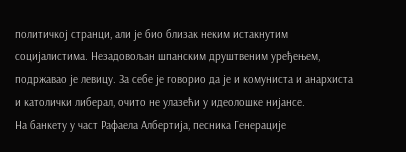политичкој странци, али је био близак неким истакнутим социјалистима. Незадовољан шпанским друштвеним уређењем, подржавао је левицу. За себе је говорио да је и комуниста и анархиста и католички либерал, очито не улазећи у идеолошке нијансе.
На банкету у част Рафаела Албертија, песника Генерације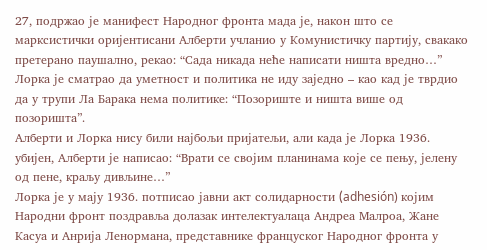27, подржао је манифест Народног фронта мада је, након што се марксистички оријентисани Алберти учланио у Комунистичку партију, свакако претерано паушално, рекао: “Сада никада неће написати ништа вредно…”
Лорка је сматрао да уметност и политика не иду заједно – као кад је тврдио да у трупи Ла Барака нема политике: “Позориште и ништа више од позоришта”.
Алберти и Лорка нису били најбољи пријатељи, али када је Лорка 1936. убијен, Алберти је написао: “Врати се својим планинама које се пењу, јелену од пене, краљу дивљине…”
Лорка је у мају 1936. потписао јавни акт солидарности (adhesión) којим Народни фронт поздравља долазак интелектуалаца Андреа Малроа, Жане Касуа и Анрија Ленормана, представнике француског Народног фронта у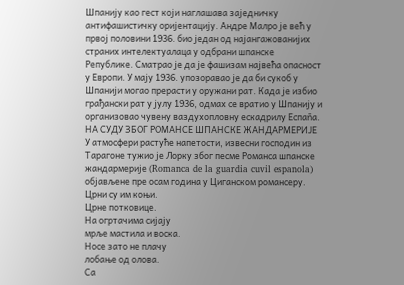Шпанију као гест који наглашава заједничку антифашистичку оријентацију. Андре Малро је већ у првој половини 1936. био један од најангажованијих страних интелектуалаца у одбрани шпанске Републике. Сматрао је да је фашизам највећа опасност у Европи. У мају 1936. упозоравао је да би сукоб у Шпанији могао прерасти у оружани рат. Када је избио грађански рат у јулу 1936, одмах се вратио у Шпанију и организовао чувену ваздухопловну ескадрилу Еспаñа.
НА СУДУ ЗБОГ РОМАНСЕ ШПАНСКЕ ЖАНДАРМЕРИЈЕ
У атмосфери растуће напетости, извесни господин из Тарагоне тужио је Лорку због песме Романса шпанске жандармерије (Romanca de la guardia cuvil espanola) објављене пре осам година у Циганском романсеру.
Црни су им коњи.
Црне потковице.
На огртачима сијају
мрље мастила и воска.
Носе зато не плачу
лобање од олова.
Са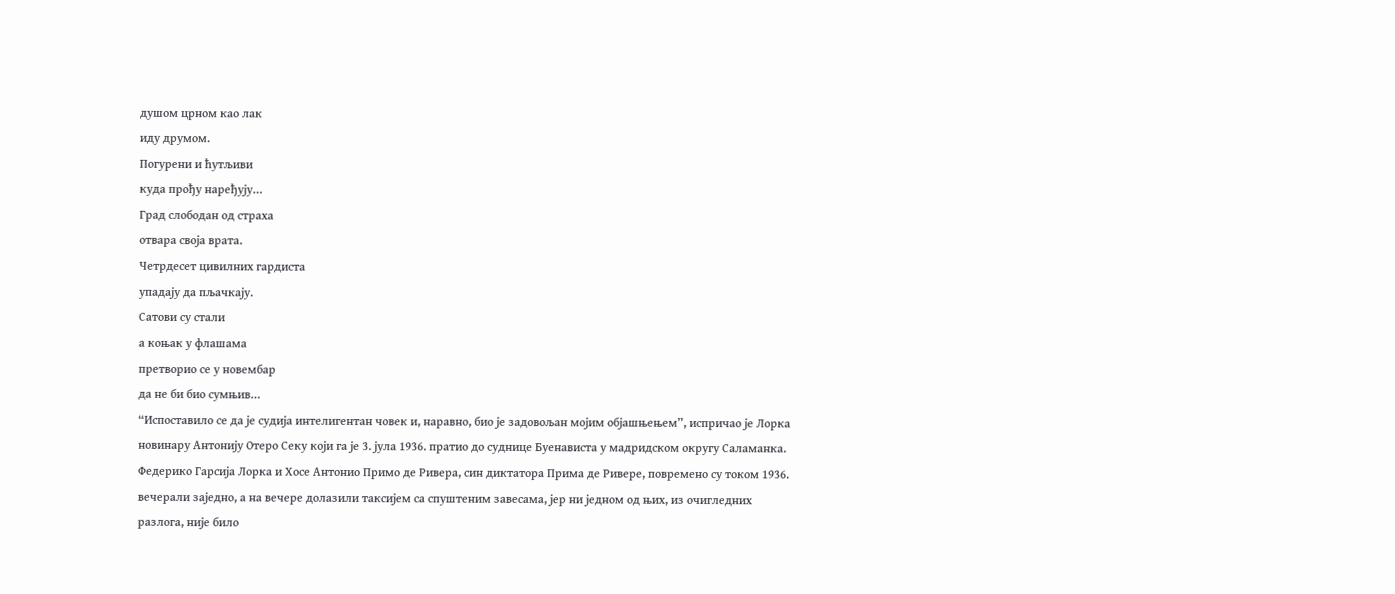душом црном као лак
иду друмом.
Погурени и ћутљиви
куда прођу наређују…
Град слободан од страха
отвара своја врата.
Четрдесет цивилних гардиста
упадају да пљачкају.
Сатови су стали
а коњак у флашама
претворио се у новембар
да не би био сумњив…
“Испоставило се да је судија интелигентан човек и, наравно, био је задовољан мојим објашњењем”, испричао је Лорка новинару Антонију Отеро Секу који га је 3. јула 1936. пратио до суднице Буенависта у мадридском округу Саламанка.
Федерико Гарсија Лорка и Хосе Антонио Примо де Ривера, син диктатора Прима де Ривере, повремено су током 1936. вечерали заједно, а на вечере долазили таксијем са спуштеним завесама, јер ни једном од њих, из очигледних разлога, није било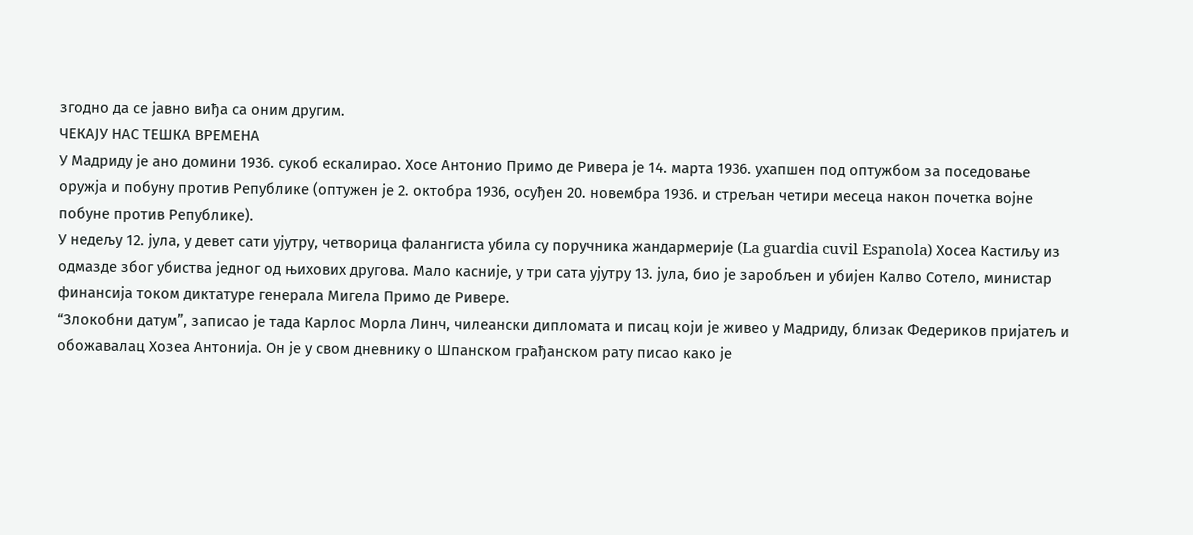згодно да се јавно виђа са оним другим.
ЧЕКАЈУ НАС ТЕШКА ВРЕМЕНА
У Мадриду је ано домини 1936. сукоб ескалирао. Хосе Антонио Примо де Ривера је 14. марта 1936. ухапшен под оптужбом за поседовање оружја и побуну против Републике (оптужен је 2. октобра 1936, осуђен 20. новембра 1936. и стрељан четири месеца након почетка војне побуне против Републике).
У недељу 12. јула, у девет сати ујутру, четворица фалангиста убила су поручника жандармерије (La guardia cuvil Espanola) Хосеа Кастиљу из одмазде због убиства једног од њихових другова. Мало касније, у три сата ујутру 13. јула, био је заробљен и убијен Калво Сотело, министар финансија током диктатуре генерала Мигела Примо де Ривере.
“Злокобни датум”, записао је тада Карлос Морла Линч, чилеански дипломата и писац који је живео у Мадриду, близак Федериков пријатељ и обожавалац Хозеа Антонија. Он је у свом дневнику о Шпанском грађанском рату писао како је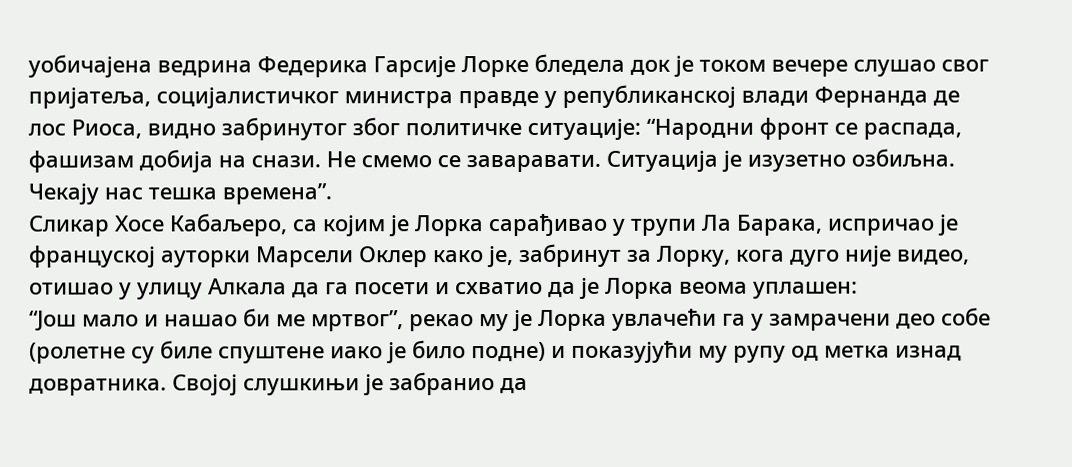уобичајена ведрина Федерика Гарсије Лорке бледела док је током вечере слушао свог пријатеља, социјалистичког министра правде у републиканској влади Фернанда де лос Риоса, видно забринутог због политичке ситуације: “Народни фронт се распада, фашизам добија на снази. Не смемо се заваравати. Ситуација је изузетно озбиљна. Чекају нас тешка времена”.
Сликар Хосе Кабаљеро, са којим је Лорка сарађивао у трупи Ла Барака, испричао је француској ауторки Марсели Оклер како је, забринут за Лорку, кога дуго није видео, отишао у улицу Алкала да га посети и схватио да је Лорка веома уплашен:
“Још мало и нашао би ме мртвог”, рекао му је Лорка увлачећи га у замрачени део собе (ролетне су биле спуштене иако је било подне) и показујући му рупу од метка изнад довратника. Својој слушкињи је забранио да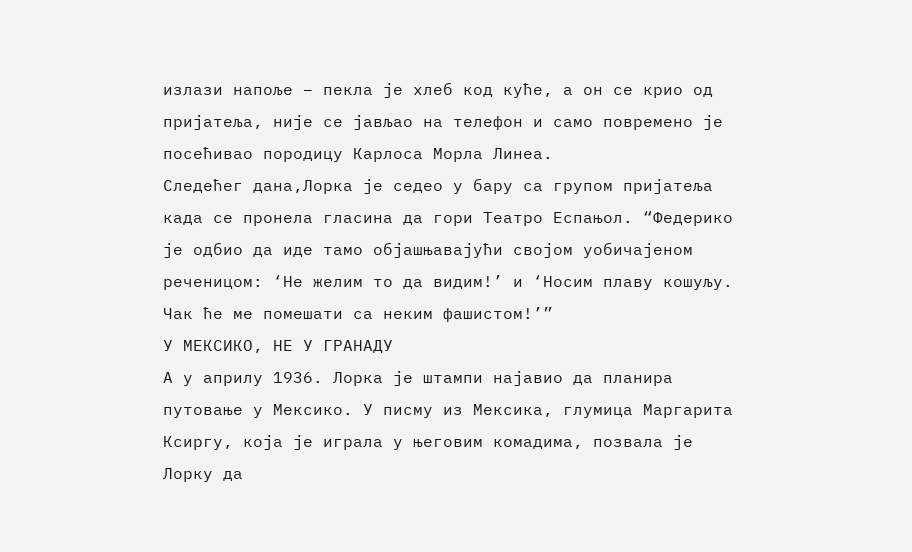излази напоље – пекла је хлеб код куће, а он се крио од пријатеља, није се јављао на телефон и само повремено је посећивао породицу Карлоса Морла Линеа.
Следећег дана,Лорка је седео у бару са групом пријатеља када се пронела гласина да гори Театро Еспањол. “Федерико је одбио да иде тамо објашњавајући својом уобичајеном реченицом: ‘Не желим то да видим!’ и ‘Носим плаву кошуљу. Чак ће ме помешати са неким фашистом!’”
У МЕКСИКО, НЕ У ГРАНАДУ
А у априлу 1936. Лорка је штампи најавио да планира путовање у Мексико. У писму из Мексика, глумица Маргарита Ксиргу, која је играла у његовим комадима, позвала је Лорку да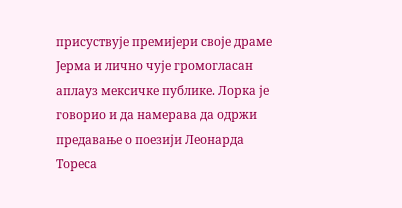присуствује премијери своје драме Јерма и лично чује громогласан аплауз мексичке публике. Лорка је говорио и да намерава да одржи предавање о поезији Леонарда Тореса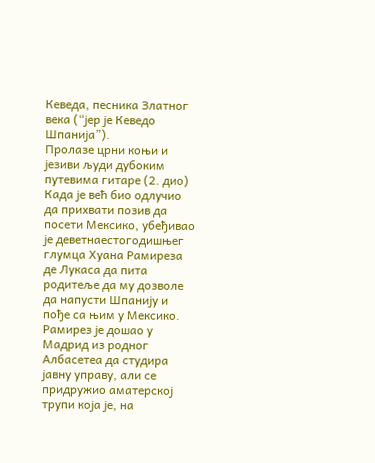Кеведа, песника Златног века (“јер је Кеведо Шпанија”).
Пролазе црни коњи и језиви људи дубоким путевима гитаре (2. дио)
Када је већ био одлучио да прихвати позив да посети Мексико, убеђивао је деветнаестогодишњег глумца Хуана Рамиреза де Лукаса да пита родитеље да му дозволе да напусти Шпанију и пође са њим у Мексико.
Рамирез је дошао у Мадрид из родног Албасетеа да студира јавну управу, али се придружио аматерској трупи која је, на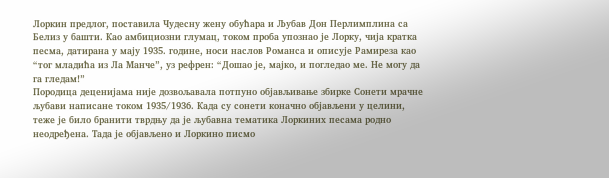Лоркин предлог, поставила Чудесну жену обућара и Љубав Дон Перлимплина са Белиз у башти. Као амбициозни глумац, током проба упознао је Лорку, чија кратка песма, датирана у мају 1935. године, носи наслов Романса и описује Рамиреза као “тог младића из Ла Манче”, уз рефрен: “Дошао је, мајко, и погледао ме. Не могу да га гледам!”
Породица деценијама није дозвољавала потпуно објављивање збирке Сонети мрачне љубави написане током 1935/1936. Када су сонети коначно објављени у целини, теже је било бранити тврдњу да је љубавна тематика Лоркиних песама родно неодређена. Тада је објављено и Лоркино писмо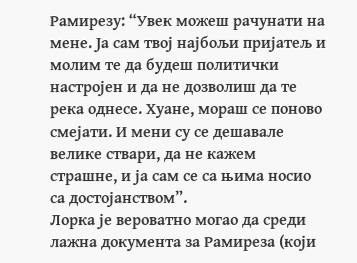Рамирезу: “Увек можеш рачунати на мене. Ја сам твој најбољи пријатељ и молим те да будеш политички настројен и да не дозволиш да те река однесе. Хуане, мораш се поново смејати. И мени су се дешавале велике ствари, да не кажем страшне, и ја сам се са њима носио са достојанством”.
Лорка је вероватно могао да среди лажна документа за Рамиреза (који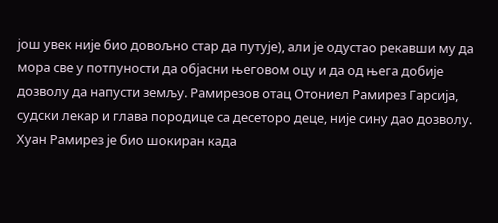још увек није био довољно стар да путује), али је одустао рекавши му да мора све у потпуности да објасни његовом оцу и да од њега добије дозволу да напусти земљу. Рамирезов отац Отониел Рамирез Гарсија, судски лекар и глава породице са десеторо деце, није сину дао дозволу.
Хуан Рамирез је био шокиран када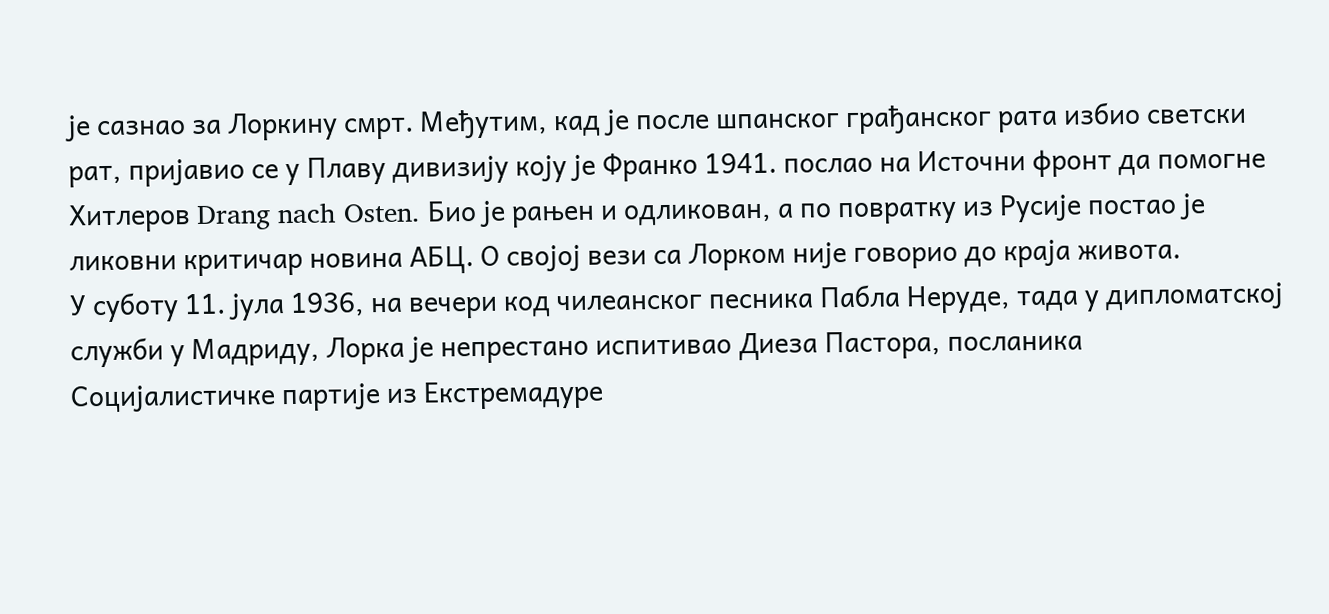је сазнао за Лоркину смрт. Међутим, кад је после шпанског грађанског рата избио светски рат, пријавио се у Плаву дивизију коју је Франко 1941. послао на Источни фронт да помогне Хитлеров Drang nach Osten. Био је рањен и одликован, а по повратку из Русије постао је ликовни критичар новина АБЦ. О својој вези са Лорком није говорио до краја живота.
У суботу 11. јула 1936, на вечери код чилеанског песника Пабла Неруде, тада у дипломатској служби у Мадриду, Лорка је непрестано испитивао Диеза Пастора, посланика Социјалистичке партије из Екстремадуре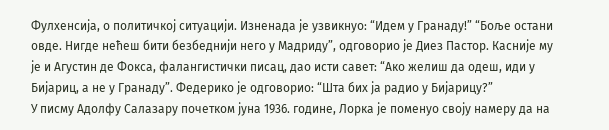Фулхенсија, о политичкој ситуацији. Изненада је узвикнуо: “Идем у Гранаду!” “Боље остани овде. Нигде нећеш бити безбеднији него у Мадриду”, одговорио је Диез Пастор. Касније му је и Агустин де Фокса, фалангистички писац, дао исти савет: “Ако желиш да одеш, иди у Бијариц, а не у Гранаду”. Федерико је одговорио: “Шта бих ја радио у Бијарицу?”
У писму Адолфу Салазару почетком јуна 1936. године, Лорка је поменуо своју намеру да на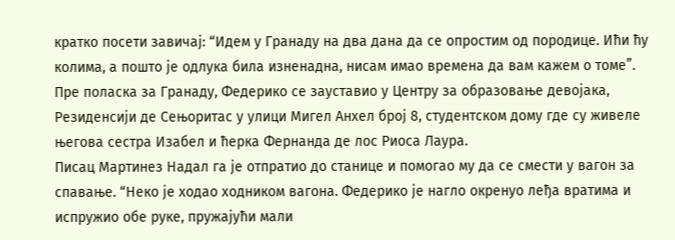кратко посети завичај: “Идем у Гранаду на два дана да се опростим од породице. Ићи ћу колима, а пошто је одлука била изненадна, нисам имао времена да вам кажем о томе”.
Пре поласка за Гранаду, Федерико се зауставио у Центру за образовање девојака, Резиденсији де Сењоритас у улици Мигел Анхел број 8, студентском дому где су живеле његова сестра Изабел и ћерка Фернанда де лос Риоса Лаура.
Писац Мартинез Надал га је отпратио до станице и помогао му да се смести у вагон за спавање. “Неко је ходао ходником вагона. Федерико је нагло окренуо леђа вратима и испружио обе руке, пружајући мали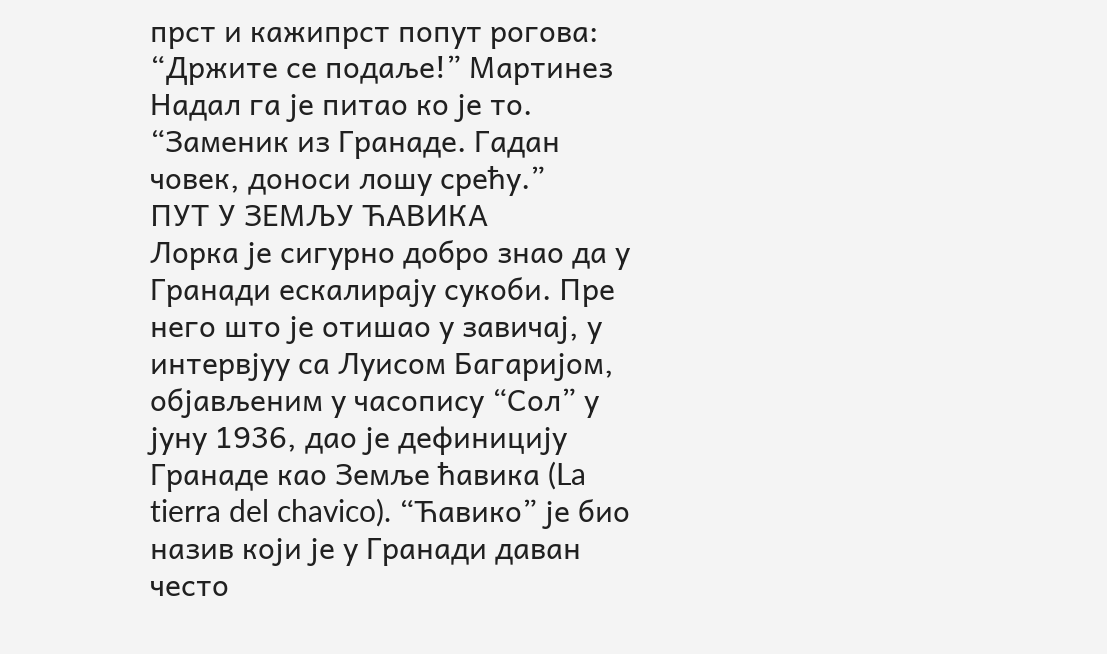прст и кажипрст попут рогова: “Држите се подаље!” Мартинез Надал га је питао ко је то. “Заменик из Гранаде. Гадан човек, доноси лошу срећу.”
ПУТ У ЗЕМЉУ ЋАВИКА
Лорка је сигурно добро знао да у Гранади ескалирају сукоби. Пре него што је отишао у завичај, у интервјуу са Луисом Багаријом, објављеним у часопису “Сол” у јуну 1936, дао је дефиницију Гранаде као Земље ћавика (La tierra del chavico). “Ћавико” је био назив који је у Гранади даван често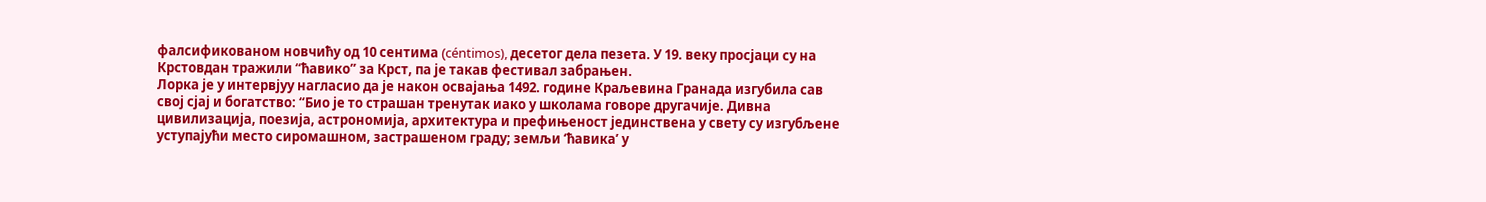фалсификованом новчићу од 10 сентима (céntimos), десетог дела пезета. У 19. веку просјаци су на Крстовдан тражили “ћавико” за Крст, па је такав фестивал забрањен.
Лорка је у интервјуу нагласио да је након освајања 1492. године Краљевина Гранада изгубила сав свој сјај и богатство: “Био је то страшан тренутак иако у школама говоре другачије. Дивна цивилизација, поезија, астрономија, архитектура и префињеност јединствена у свету су изгубљене уступајући место сиромашном, застрашеном граду; земљи ‘ћавика’ у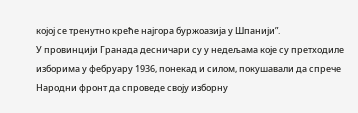којој се тренутно креће најгора буржоазија у Шпанији”.
У провинцији Гранада десничари су у недељама које су претходиле изборима у фебруару 1936, понекад и силом, покушавали да спрече Народни фронт да спроведе своју изборну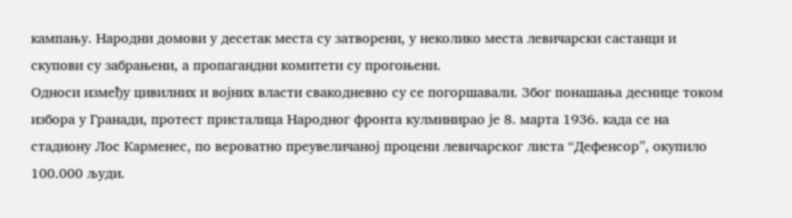кампању. Народни домови у десетак места су затворени, у неколико места левичарски састанци и скупови су забрањени, а пропагандни комитети су прогоњени.
Односи између цивилних и војних власти свакодневно су се погоршавали. Због понашања деснице током избора у Гранади, протест присталица Народног фронта кулминирао је 8. марта 1936. када се на стадиону Лос Карменес, по вероватно преувеличаној процени левичарског листа “Дефенсор”, окупило 100.000 људи.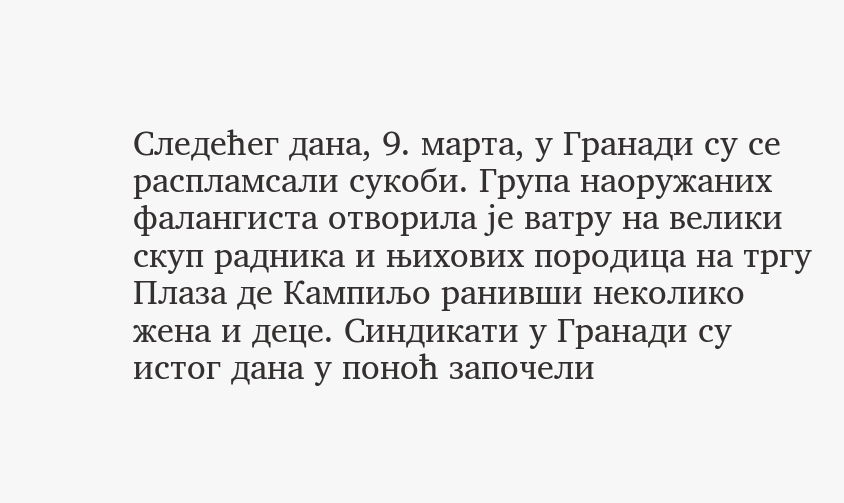Следећег дана, 9. марта, у Гранади су се распламсали сукоби. Група наоружаних фалангиста отворила је ватру на велики скуп радника и њихових породица на тргу Плаза де Кампиљо ранивши неколико жена и деце. Синдикати у Гранади су истог дана у поноћ започели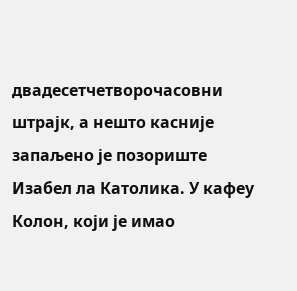двадесетчетворочасовни штрајк, а нешто касније запаљено је позориште Изабел ла Католика. У кафеу Колон, који је имао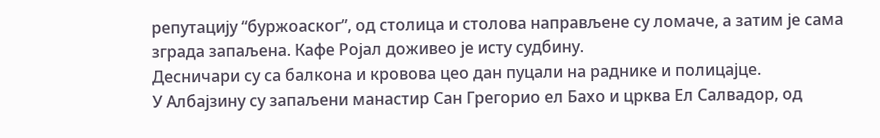репутацију “буржоаског”, од столица и столова направљене су ломаче, а затим је сама зграда запаљена. Кафе Ројал доживео је исту судбину.
Десничари су са балкона и кровова цео дан пуцали на раднике и полицајце.
У Албајзину су запаљени манастир Сан Грегорио ел Бахо и црква Ел Салвадор, од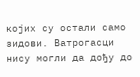којих су остали само зидови. Ватрогасци нису могли да дођу до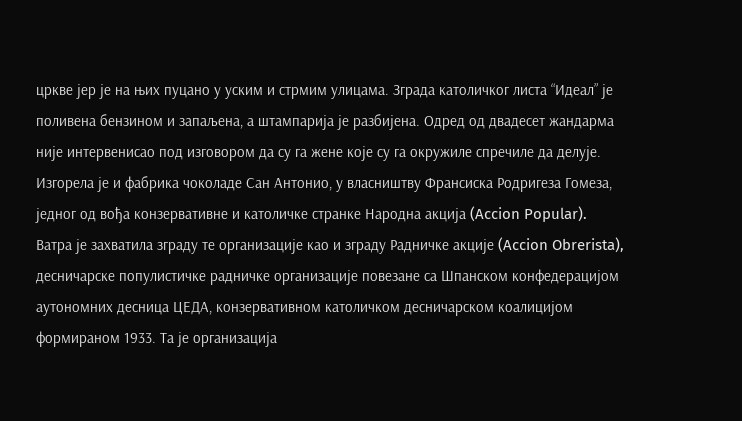цркве јер је на њих пуцано у уским и стрмим улицама. Зграда католичког листа “Идеал” је поливена бензином и запаљена, а штампарија је разбијена. Одред од двадесет жандарма није интервенисао под изговором да су га жене које су га окружиле спречиле да делује. Изгорела је и фабрика чоколаде Сан Антонио, у власништву Франсиска Родригеза Гомеза, једног од вођа конзервативне и католичке странке Народна акција (Accion Popular).
Ватра је захватила зграду те организације као и зграду Радничке акције (Accion Obrerista), десничарске популистичке радничке организације повезане са Шпанском конфедерацијом аутономних десница ЦЕДА, конзервативном католичком десничарском коалицијом формираном 1933. Та је организација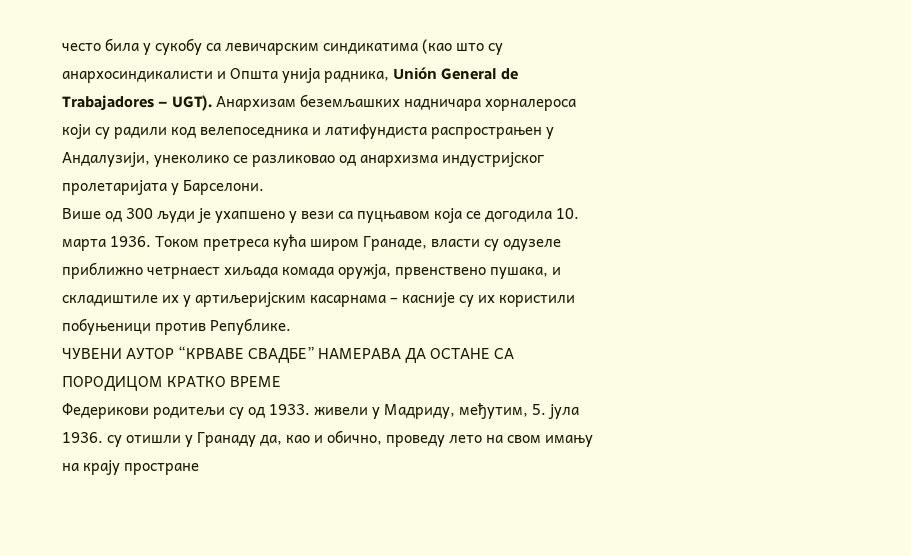често била у сукобу са левичарским синдикатима (као што су анархосиндикалисти и Општа унија радника, Unión General de Trabajadores – UGT). Анархизам беземљашких надничара хорналероса који су радили код велепоседника и латифундиста распрострањен у Андалузији, унеколико се разликовао од анархизма индустријског пролетаријата у Барселони.
Више од 300 људи је ухапшено у вези са пуцњавом која се догодила 10. марта 1936. Током претреса кућа широм Гранаде, власти су одузеле приближно четрнаест хиљада комада оружја, првенствено пушака, и складиштиле их у артиљеријским касарнама – касније су их користили побуњеници против Републике.
ЧУВЕНИ АУТОР “КРВАВЕ СВАДБЕ” НАМЕРАВА ДА ОСТАНЕ СА ПОРОДИЦОМ КРАТКО ВРЕМЕ
Федерикови родитељи су од 1933. живели у Мадриду, међутим, 5. јула 1936. су отишли у Гранаду да, као и обично, проведу лето на свом имању на крају простране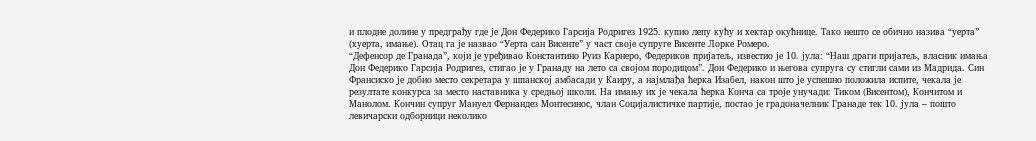и плодне долине у предграђу где је Дон Федерико Гарсија Родригез 1925. купио лепу кућу и хектар окућнице. Тако нешто се обично назива “уерта” (хуерта, имање). Отац га је назвао “Уерта сан Висенте” у част своје супруге Висенте Лорке Ромеро.
“Дефенсор де Гранада”, који је уређивао Константино Руиз Карнеро, Федериков пријатељ, известио је 10. јула: “Наш драги пријатељ, власник имања Дон Федерико Гарсија Родригез, стигао је у Гранаду на лето са својом породицом”. Дон Федерико и његова супруга су стигли сами из Мадрида. Син Франсиско је добио место секретара у шпанској амбасади у Каиру, а најмлађа ћерка Изабел, након што је успешно положила испите, чекала је резултате конкурса за место наставника у средњој школи. На имању их је чекала ћерка Конча са троје унучади: Тиком (Висентом), Кончитом и Манолом. Кончин супруг Мануел Фернандез Монтесинос, члан Социјалистичке партије, постао је градоначелник Гранаде тек 10. јула – пошто левичарски одборници неколико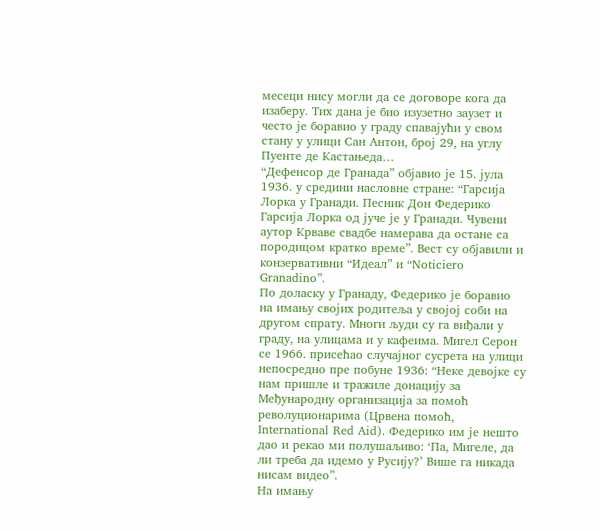месеци нису могли да се договоре кога да изаберу. Тих дана је био изузетно заузет и често је боравио у граду спавајући у свом стану у улици Сан Антон, број 29, на углу Пуенте де Кастањеда…
“Дефенсор де Гранада” објавио је 15. јула 1936. у средини насловне стране: “Гарсија Лорка у Гранади. Песник Дон Федерико Гарсија Лорка од јуче је у Гранади. Чувени аутор Крваве свадбе намерава да остане са породицом кратко време”. Вест су објавили и конзервативни “Идеал” и “Noticiero Granadino”.
По доласку у Гранаду, Федерико је боравио на имању својих родитеља у својој соби на другом спрату. Многи људи су га виђали у граду, на улицама и у кафеима. Мигел Серон се 1966. присећао случајног сусрета на улици непосредно пре побуне 1936: “Неке девојке су нам пришле и тражиле донацију за Међународну организација за помоћ револуционарима (Црвена помоћ, International Red Aid). Федерико им је нешто дао и рекао ми полушаљиво: ‘Па, Мигеле, да ли треба да идемо у Русију?’ Више га никада нисам видео”.
На имању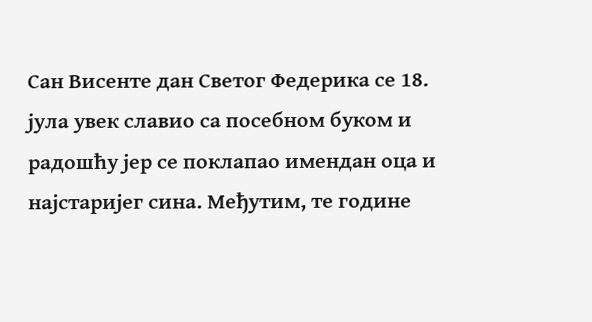Сан Висенте дан Светог Федерика се 18. јула увек славио са посебном буком и радошћу јер се поклапао имендан оца и најстаријег сина. Међутим, те године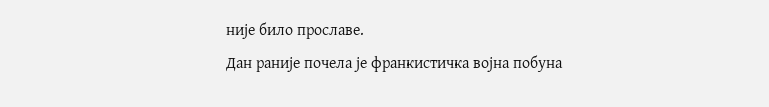није било прославе.
Дан раније почела је франкистичка војна побуна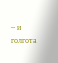– и голгота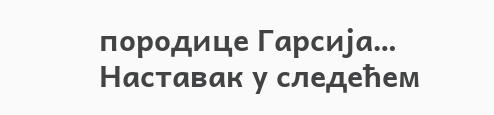породице Гарсија…
Наставак у следећем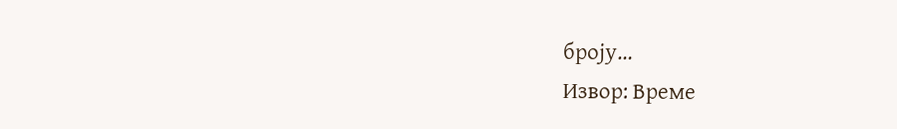броју…
Извор: Време